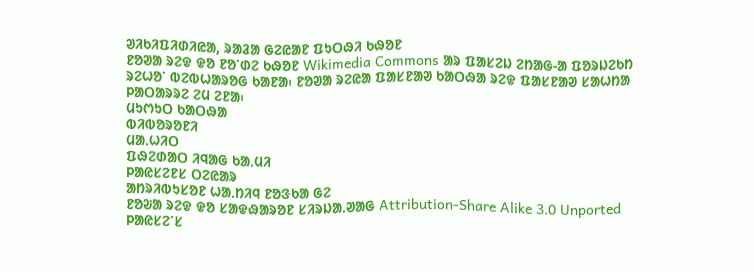ᱣᱤᱠᱤᱯᱤᱰᱤᱭᱟ, ᱨᱟᱲᱟ ᱜᱮᱭᱟᱱ ᱯᱩᱛᱷᱤ ᱠᱷᱚᱱ
ᱱᱚᱣᱟ ᱨᱮᱫ ᱫᱚ ᱱᱚᱸᱰᱮ ᱠᱷᱚᱱ Wikimedia Commons ᱟᱨ ᱯᱟᱥᱮᱡ ᱮᱴᱟᱜ-ᱟ ᱯᱚᱨᱡᱮᱠᱴ ᱨᱮᱦᱚᱸ ᱵᱮᱵᱦᱟᱨᱚᱜ ᱠᱟᱱᱟ᱾ ᱱᱚᱣᱟ ᱨᱮᱭᱟ ᱯᱟᱥᱱᱟᱣ ᱠᱟᱛᱷᱟ ᱨᱮᱫ ᱯᱟᱥᱱᱟᱣ ᱥᱟᱦᱴᱟ ᱞᱟᱛᱟᱨᱨᱮ ᱮᱢ ᱮᱱᱟ᱾
ᱢᱩᱬᱩᱛ ᱠᱟᱛᱷᱟ
ᱵᱤᱵᱚᱨᱚᱱᱤ
ᱢᱟᱹᱦᱤᱛ
ᱯᱷᱮᱰᱟᱛ ᱤᱧᱟᱜ ᱠᱟᱹᱢᱤ
ᱞᱟᱭᱥᱮᱱᱥ ᱛᱮᱭᱟᱨ
ᱟᱴᱨᱤᱵᱩᱥᱚᱱ ᱦᱟᱹᱴᱤᱧ ᱱᱚᱝᱠᱟ ᱜᱮ
ᱱᱚᱶᱟ ᱨᱮᱫ ᱫᱚ ᱥᱟᱫᱷᱟᱨᱚᱱ ᱥᱤᱨᱡᱟᱹᱣᱟᱜ Attribution-Share Alike 3.0 Unported ᱞᱟᱭᱥᱮᱸᱥ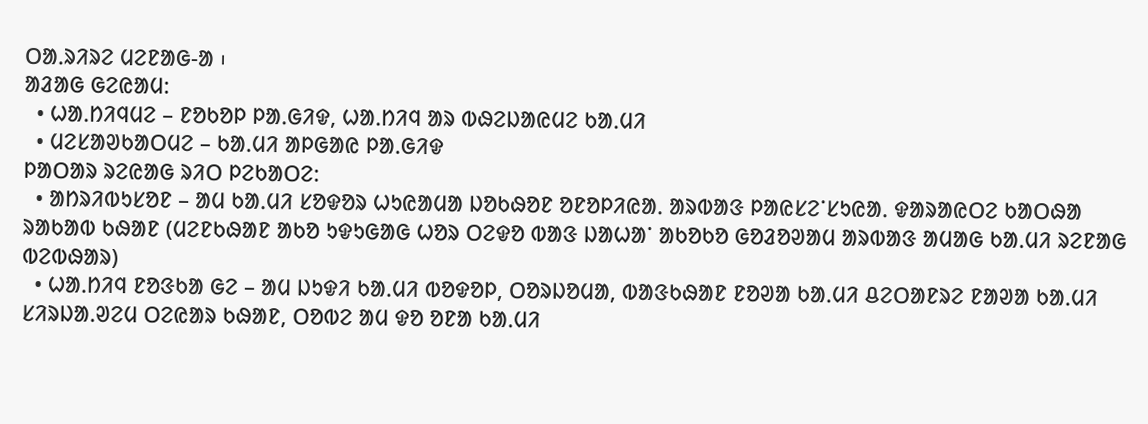ᱛᱟᱹᱨᱤᱨᱮ ᱢᱮᱱᱟᱜ-ᱟ ᱾
ᱟᱲᱟᱜ ᱜᱮᱭᱟᱢ:
  • ᱦᱟᱹᱴᱤᱧᱢᱮ – ᱱᱚᱠᱚᱞ ᱞᱟᱹᱜᱤᱫ, ᱦᱟᱹᱴᱤᱧ ᱟᱨ ᱵᱷᱮᱡᱟᱭᱢᱮ ᱠᱟᱹᱢᱤ
  • ᱢᱮᱥᱟᱣᱠᱟᱛᱢᱮ – ᱠᱟᱹᱢᱤ ᱟᱞᱜᱟᱭ ᱞᱟᱹᱜᱤᱫ
ᱞᱟᱛᱟᱨ ᱨᱮᱭᱟᱜ ᱨᱤᱛ ᱞᱮᱠᱟᱛᱮ:
  • ᱟᱴᱨᱤᱵᱩᱥᱚᱱ – ᱟᱢ ᱠᱟᱹᱢᱤ ᱥᱚᱫᱚᱨ ᱦᱩᱭᱟᱢᱟ ᱡᱚᱠᱷᱚᱱ ᱚᱱᱚᱞᱤᱭᱟᱹ ᱟᱨᱵᱟᱝ ᱞᱟᱭᱥᱮᱸᱥᱩᱭᱟᱹ ᱫᱟᱨᱟᱭᱛᱮ ᱠᱟᱛᱷᱟ ᱨᱟᱠᱟᱵ ᱠᱷᱟᱱ (ᱢᱮᱱᱠᱷᱟᱱ ᱟᱠᱚ ᱩᱫᱩᱜᱟᱜ ᱦᱚᱨ ᱛᱮᱫᱚ ᱵᱟᱝ ᱡᱟᱦᱟᱸ ᱟᱠᱚᱠᱚ ᱜᱚᱲᱚᱣᱟᱢ ᱟᱨᱵᱟᱝ ᱟᱢᱟᱜ ᱠᱟᱹᱢᱤ ᱨᱮᱱᱟᱜ ᱵᱮᱵᱷᱟᱨ)
  • ᱦᱟᱹᱴᱤᱧ ᱱᱚᱝᱠᱟ ᱜᱮ – ᱟᱢ ᱡᱩᱫᱤ ᱠᱟᱹᱢᱤ ᱵᱚᱫᱚᱞ, ᱛᱚᱨᱡᱚᱢᱟ, ᱵᱟᱝᱠᱷᱟᱱ ᱱᱚᱣᱟ ᱠᱟᱹᱢᱤ ᱪᱮᱛᱟᱱᱨᱮ ᱱᱟᱣᱟ ᱠᱟᱹᱢᱤ ᱥᱤᱨᱡᱟᱹᱣᱮᱢ ᱛᱮᱭᱟᱨ ᱠᱷᱟᱱ, ᱛᱚᱵᱮ ᱟᱢ ᱫᱚ ᱚᱱᱟ ᱠᱟᱹᱢᱤ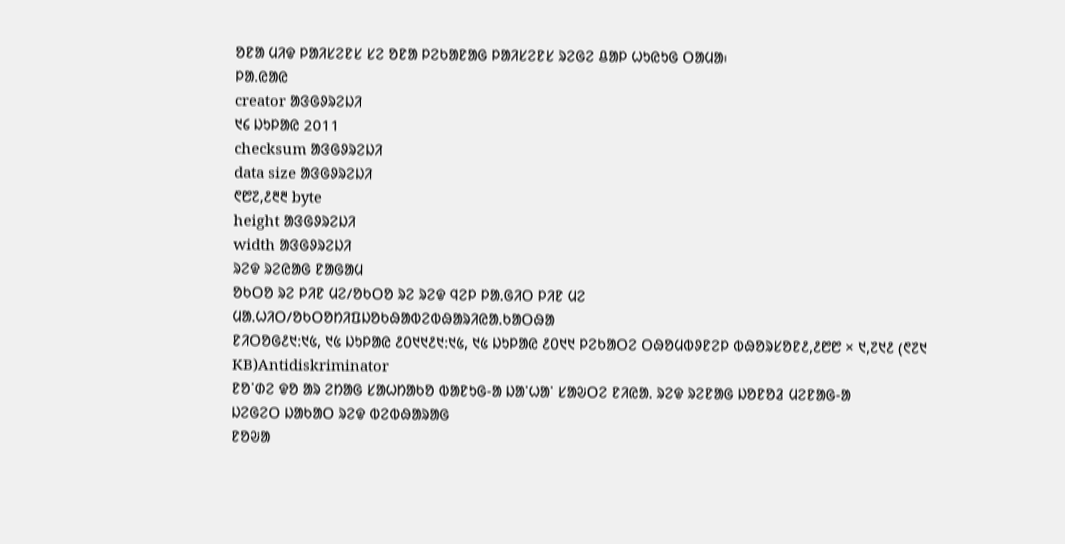ᱚᱱᱟ ᱢᱤᱫ ᱞᱟᱤᱥᱮᱱᱥ ᱥᱮ ᱚᱱᱟ ᱞᱮᱠᱟᱱᱟᱜ ᱞᱟᱤᱥᱮᱱᱥ ᱨᱮᱜᱮ ᱪᱟᱞ ᱦᱩᱭᱩᱜ ᱛᱟᱢᱟ᱾
ᱞᱟ.ᱭᱟᱭ
creator ᱟᱝᱜᱽᱨᱮᱡᱤ
᱑᱔ ᱡᱩᱞᱟᱭ 2011
checksum ᱟᱝᱜᱽᱨᱮᱡᱤ
data size ᱟᱝᱜᱽᱨᱮᱡᱤ
᱖᱘᱗,᱒᱓᱓ byte
height ᱟᱝᱜᱽᱨᱮᱡᱤ
width ᱟᱝᱜᱽᱨᱮᱡᱤ
ᱨᱮᱫ ᱨᱮᱭᱟᱜ ᱱᱟᱜᱟᱢ
ᱚᱠᱛᱚ ᱨᱮ ᱞᱤᱱ ᱢᱮ/ᱚᱠᱛᱚ ᱨᱮ ᱨᱮᱫ ᱧᱮᱞ ᱞᱟᱹᱜᱤᱛ ᱞᱤᱱ ᱢᱮ
ᱢᱟᱹᱦᱤᱛ/ᱚᱠᱛᱚᱴᱤᱯᱡᱚᱠᱷᱟᱵᱮᱵᱷᱟᱨᱤᱭᱟᱹᱠᱟᱛᱷᱟ
ᱱᱤᱛᱚᱜ᱒᱑:᱑᱕, ᱑᱕ ᱡᱩᱞᱟᱭ ᱒᱐᱑᱑᱒᱑:᱑᱕, ᱑᱕ ᱡᱩᱞᱟᱭ ᱒᱐᱑᱑ ᱞᱮᱠᱟᱛᱮ ᱛᱷᱚᱢᱵᱽᱱᱮᱞ ᱵᱷᱚᱨᱥᱚᱱ᱒,᱒᱘᱘ × ᱑,᱗᱑᱒ (᱖᱗᱑ KB)Antidiskriminator
ᱱᱚᱸᱰᱮ ᱫᱚ ᱟᱨ ᱮᱴᱟᱜ ᱥᱟᱦᱴᱟᱠᱚ ᱵᱟᱱᱩᱜ-ᱟ ᱡᱟᱸᱦᱟᱸ ᱥᱟᱶᱛᱮ ᱱᱤᱭᱟᱹ ᱨᱮᱫ ᱨᱮᱱᱟᱜ ᱡᱚᱱᱚᱲ ᱢᱮᱱᱟᱜ-ᱟ
ᱡᱮᱜᱮᱛ ᱡᱟᱠᱟᱛ ᱨᱮᱫ ᱵᱮᱵᱷᱟᱨᱟᱜ
ᱱᱚᱶᱟ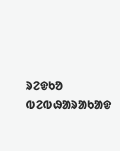ᱨᱮᱫᱠᱚ ᱵᱮᱵᱷᱟᱨᱟᱠᱟᱫ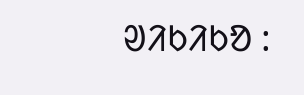ᱣᱤᱠᱤᱠᱚ :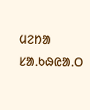ᱢᱮᱴᱟ ᱥᱟᱹᱠᱷᱭᱟᱹᱛ